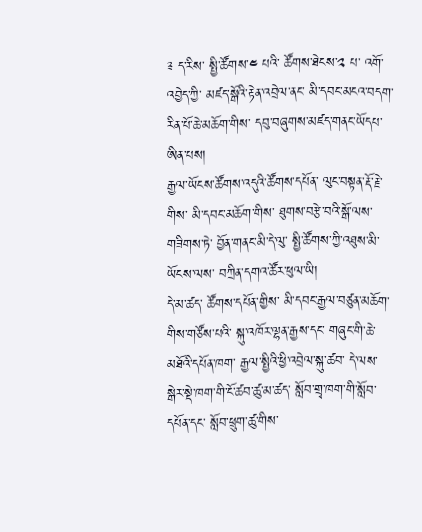༉ ད་རིས་ སྤྱི་ཚོགས་༤ པའི་ ཚོགས་ཐེངས་༢ པ་ འགོ་འབྱེད་ཀྱི་ མཛད་སྒོའི་རྟེན་འབྲེལ་ནང་ མི་དབང་མངའ་བདག་རིན་པོ་ཆེ་མཆོག་གིས་ དབུ་བཞུགས་མཛད་གནང་ཡོདཔ་ཨིན་པས།
རྒྱལ་ཡོངས་ཚོགས་འདུའི་ཚོགས་དཔོན་ ལུང་བསྟན་རྡོ་རྗེ་གིས་ མི་དབང་མཆོག་གིས་ ཐུགས་བརྩེ་བའི་སྒོ་ལས་གཟིགས་ཏེ་ བྱོན་གནང་མི་དེ་ལུ་ སྤྱི་ཚོགས་ཀྱི་འཐུས་མི་ཡོངས་ལས་ བཀྲིན་དགའ་ཚོར་ཕུལ་ཡི།
དེ་མ་ཚད་ ཚོགས་དཔོན་གྱིས་ མི་དབང་རྒྱལ་བཙུན་མཆོག་གིས་གཙོས་པའི་ སྐུ་འཁོར་ལྷན་རྒྱས་དང་ གཞུང་གི་ཆེ་མཐོའི་དཔོན་ཁག་ རྒྱལ་སྤྱིའི་ཕྱི་འབྲེལ་སྐུ་ཚབ་ དེ་ལས་ སྒེར་སྡེ་ཁག་གི་ངོ་ཚབ་ཚུ་མ་ཚད་ སློབ་གྲྭ་ཁག་གི་སློབ་དཔོན་དང་ སློབ་ཕྲུག་ཚུ་གིས་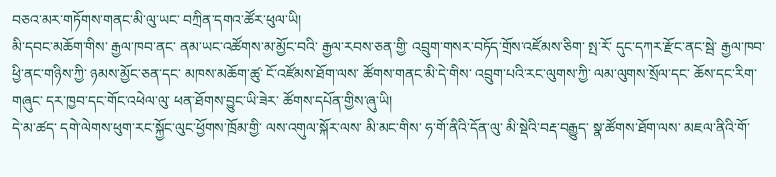བཅའ་མར་གཏོགས་གནང་མི་ལུ་ཡང་ བཀྲིན་དགའ་ཚོར་ཕུལ་ཡི།
མི་དབང་མཆོག་གིས་ རྒྱལ་ཁབ་ནང་ ནམ་ཡང་འཚོགས་མ་མྱོང་བའི་ རྒྱལ་རབས་ཅན་གྱི་ འབྲུག་གསར་བཏོད་གྲོས་འཛོམས་ཅིག་ སྤ་རོ་ དུང་དཀར་རྫོང་ནང་སྦེ་ རྒྱལ་ཁབ་ཕྱི་ནང་གཉིས་ཀྱི་ ཉམས་མྱོང་ཅན་དང་ མཁས་མཆོག་ཚུ་ ངོ་འཛོམས་ཐོག་ལས་ ཚོགས་གནང་མི་དེ་གིས་ འབྲུག་པའི་རང་ལུགས་ཀྱི་ ལམ་ལུགས་སྲོལ་དང་ ཆོས་དང་རིག་གཞུང་ དར་ཁྱབ་དང་གོང་འཕེལ་ལུ་ ཕན་ཐོགས་བྱུང་ཡི་ཟེར་ ཚོགས་དཔོན་གྱིས་ཞུ་ཡི།
དེ་མ་ཚད་ དགེ་ལེགས་ཕུག་རང་སྐྱོང་ལུང་ཕྱོགས་ཁྲོམ་གྱི་ ལས་འགུལ་སྐོར་ལས་ མི་མང་གིས་ ཧ་གོ་ནིའི་དོན་ལུ་ མི་སྡེའི་བརྡ་བརྒྱུད་ སྣ་ཚོགས་ཐོག་ལས་ མཇལ་ནིའི་གོ་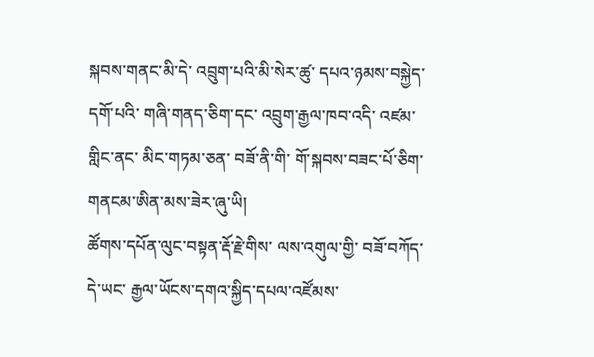སྐབས་གནང་མི་དེ་ འབྲུག་པའི་མི་སེར་ཚུ་ དཔའ་ཉམས་བསྐྱེད་དགོ་པའི་ གཞི་གནད་ཅིག་དང་ འབྲུག་རྒྱལ་ཁབ་འདི་ འཛམ་གླིང་ནང་ མིང་གཏམ་ཅན་ བཟོ་ནི་གི་ གོ་སྐབས་བཟང་པོ་ཅིག་ གནངམ་ཨིན་མས་ཟེར་ཞུ་ཡི།
ཚོགས་དཔོན་ལུང་བསྟན་རྡོ་རྗེ་གིས་ ལས་འགུལ་གྱི་ བཟོ་བཀོད་དེ་ཡང་ རྒྱལ་ཡོངས་དགའ་སྐྱིད་དཔལ་འཛོམས་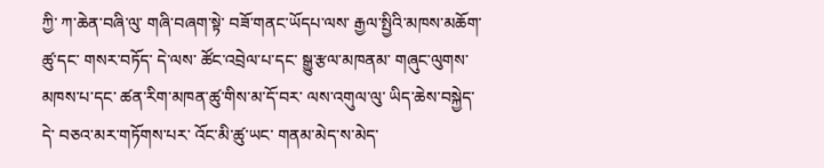ཀྱི་ ཀ་ཆེན་བཞི་ལུ་ གཞི་བཞག་སྟེ་ བཟོ་གནང་ཡོདཔ་ལས་ རྒྱལ་སྤྱིའི་མཁས་མཆོག་ཚུ་དང་ གསར་བཏོད་ དེ་ལས་ ཚོང་འབྲེལ་པ་དང་ སྒྱུ་རྩལ་མཁནམ་ གཞུང་ལུགས་མཁས་པ་དང་ ཚན་རིག་མཁན་ཚུ་གིས་མ་དོ་བར་ ལས་འགུལ་ལུ་ ཡིད་ཆེས་བསྐྱེད་དེ་ བཅའ་མར་གཏོགས་པར་ འོང་མི་ཚུ་ཡང་ གནམ་མེད་ས་མེད་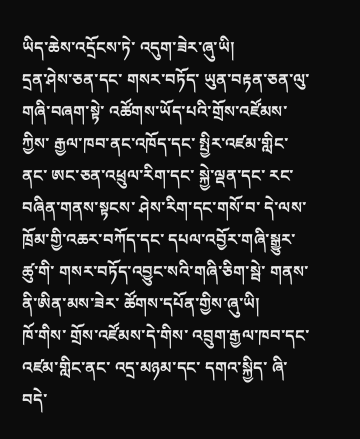ཡིད་ཆེས་འདྲོངས་ཏེ་ འདུག་ཟེར་ཞུ་ཡི།
དྲན་ཤེས་ཅན་དང་ གསར་བཏོད་ ཡུན་བརྟན་ཅན་ལུ་ གཞི་བཞག་སྟེ་ འཚོགས་ཡོད་པའི་གྲོས་འཛོམས་ཀྱིས་ རྒྱལ་ཁབ་ནང་འཁོད་དང་ སྤྱིར་འཛམ་གླིང་ནང་ ཨང་ཅན་འཕྲུལ་རིག་དང་ སྐྱེ་ལྡན་དང་ རང་བཞིན་གནས་སྟངས་ ཤེས་རིག་དང་གསོ་བ་ དེ་ལས་ ཁྲོམ་གྱི་འཆར་བཀོད་དང་ དཔལ་འབྱོར་གཞི་སྒྱུར་ཚུ་གི་ གསར་བཏོད་འབྱུང་སའི་གཞི་ཅིག་སྦེ་ གནས་ནི་ཨིན་མས་ཟེར་ ཚོགས་དཔོན་གྱིས་ཞུ་ཡི།
ཁོ་གིས་ གྲོས་འཛོམས་དེ་གིས་ འབྲུག་རྒྱལ་ཁབ་དང་ འཛམ་གླིང་ནང་ འདྲ་མཉམ་དང་ དགའ་སྐྱིད་ ཞི་བདེ་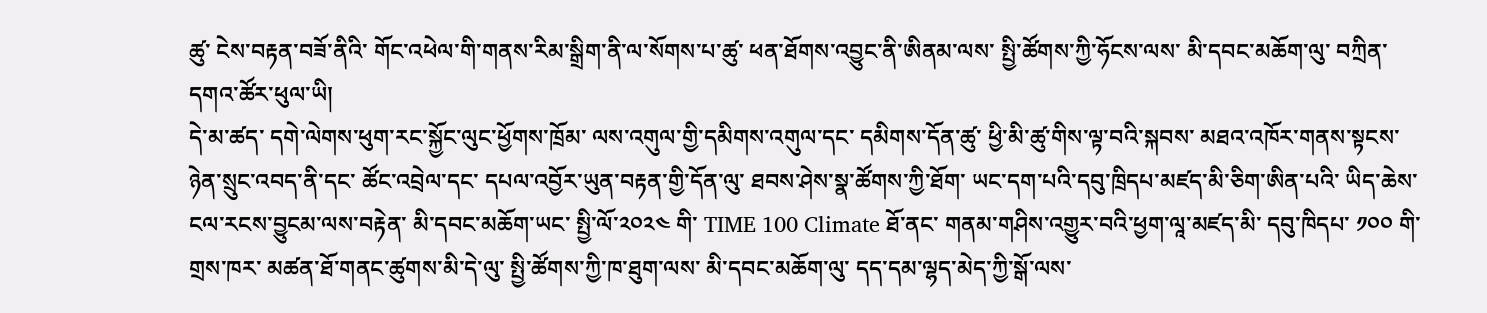ཚུ་ ངེས་བརྟན་བཟོ་ནིའི་ གོང་འཕེལ་གི་གནས་རིམ་སྒྲིག་ནི་ལ་སོགས་པ་ཚུ་ ཕན་ཐོགས་འབྱུང་ནི་ཨིནམ་ལས་ སྤྱི་ཚོགས་ཀྱི་ཧོངས་ལས་ མི་དབང་མཆོག་ལུ་ བཀྲིན་དགའ་ཚོར་ཕུལ་ཡི།
དེ་མ་ཚད་ དགེ་ལེགས་ཕུག་རང་སྐྱོང་ལུང་ཕྱོགས་ཁྲོམ་ ལས་འགུལ་གྱི་དམིགས་འགུལ་དང་ དམིགས་དོན་ཚུ་ ཕྱི་མི་ཚུ་གིས་ལྟ་བའི་སྐབས་ མཐའ་འཁོར་གནས་སྟངས་ ཉེན་སྲུང་འབད་ནི་དང་ ཚོང་འབྲེལ་དང་ དཔལ་འབྱོར་ཡུན་བརྟན་གྱི་དོན་ལུ་ ཐབས་ཤེས་སྣ་ཚོགས་ཀྱི་ཐོག་ ཡང་དག་པའི་དབུ་ཁྲིདཔ་མཛད་མི་ཅིག་ཨིན་པའི་ ཡིད་ཆེས་ངལ་རངས་བྱུངམ་ལས་བརྟེན་ མི་དབང་མཆོག་ཡང་ སྤྱི་ལོ་༢༠༢༤ གི་ TIME 100 Climate ཐོ་ནང་ གནམ་གཤིས་འགྱུར་བའི་ཕྱག་ལཱ་མཛད་མི་ དབུ་ཁིདཔ་ ༡༠༠ གི་གྲས་ཁར་ མཚན་ཐོ་གནང་ཚུགས་མི་དེ་ལུ་ སྤྱི་ཚོགས་ཀྱི་ཁ་ཐུག་ལས་ མི་དབང་མཆོག་ལུ་ དད་དམ་ལྷད་མེད་ཀྱི་སྒོ་ལས་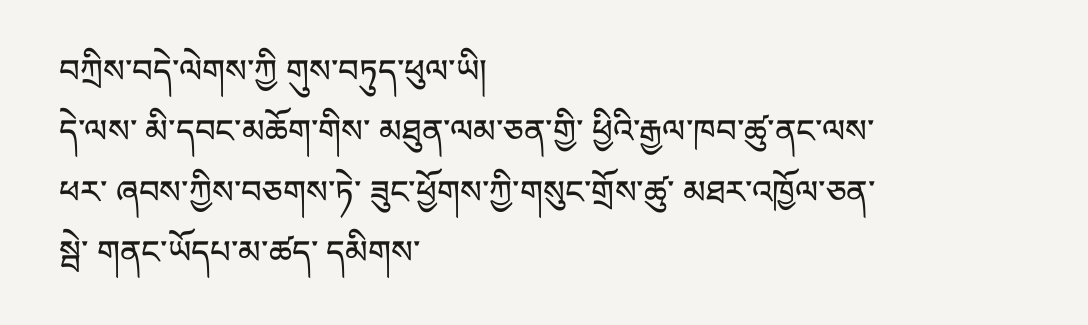བཀྲིས་བདེ་ལེགས་ཀྱི གུས་བཏུད་ཕུལ་ཡི།
དེ་ལས་ མི་དབང་མཆོག་གིས་ མཐུན་ལམ་ཅན་གྱི་ ཕྱིའི་རྒྱལ་ཁབ་ཚུ་ནང་ལས་ཕར་ ཞབས་ཀྱིས་བཅགས་ཏེ་ ཟུང་ཕྱོགས་ཀྱི་གསུང་གྲོས་ཚུ་ མཐར་འཁྱོལ་ཅན་སྦེ་ གནང་ཡོདཔ་མ་ཚད་ དམིགས་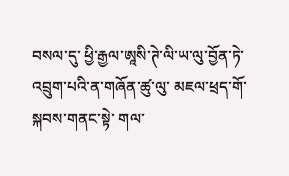བསལ་དུ་ ཕྱི་རྒྱལ་ཨཱསི་ཊེ་ལི་ཡ་ལུ་བྱོན་ཏེ་ འབྲུག་པའི་ན་གཞོན་ཚུ་ལུ་ མཇལ་ཕྲད་གོ་སྐབས་གནང་སྟེ་ གལ་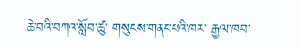ཆེ་བའི་བཀའ་སློབ་ཚུ་ གསུངས་གནང་པའི་ཁར་ རྒྱལ་ཁབ་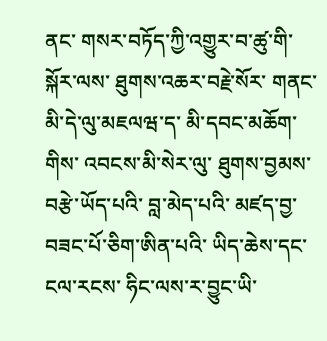ནང་ གསར་བཏོད་ཀྱི་འགྱུར་བ་ཚུ་གི་སྐོར་ལས་ ཐུགས་འཆར་བརྗེ་སོར་ གནང་མི་དེ་ལུ་མཇལཝ་ད་ མི་དབང་མཆོག་གིས་ འབངས་མི་སེར་ལུ་ ཐུགས་བྱམས་བརྩེ་ཡོད་པའི་ བླ་མེད་པའི་ མཛད་བྱ་བཟང་པོ་ཅིག་ཨིན་པའི་ ཡིད་ཆེས་དང་ངལ་རངས་ ཧིང་ལས་ར་བྱུང་ཡི་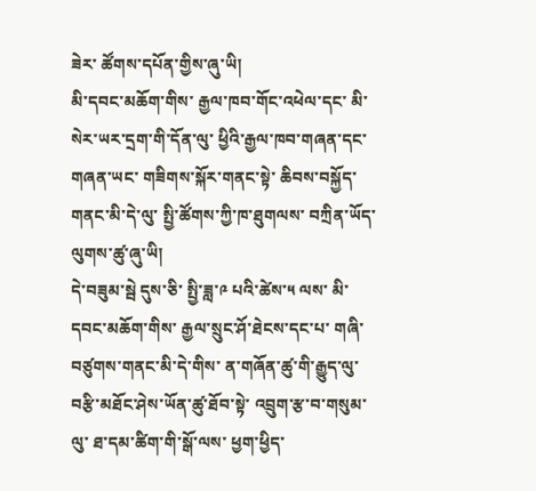ཟེར་ ཚོགས་དཔོན་གྱིས་ཞུ་ཡི།
མི་དབང་མཆོག་གིས་ རྒྱལ་ཁབ་གོང་འཕེལ་དང་ མི་སེར་ཡར་དྲག་གི་དོན་ལུ་ ཕྱིའི་རྒྱལ་ཁབ་གཞན་དང་གཞན་ཡང་ གཟིགས་སྐོར་གནང་སྟེ་ ཆིབས་བསྐྱོད་གནང་མི་དེ་ལུ་ སྤྱི་ཚོགས་ཀྱི་ཁ་ཐུགལས་ བཀྲིན་ཡོད་ལུགས་ཚུ་ཞུ་ཡི།
དེ་བཟུམ་སྦེ དུས་ཅི་ སྤྱི་ཟླ་༩ པའི་ཚེས་༥ ལས་ མི་དབང་མཆོག་གིས་ རྒྱལ་སྲུང་ཤོ་ཐེངས་དང་པ་ གཞི་བཙུགས་གནང་མི་དེ་གིས་ ན་གཞོན་ཚུ་གི་རྒྱུད་ལུ་ བརྩི་མཐོང་ཤེས་ཡོན་ཚུ་ཐོབ་སྟེ་ འབྲུག་རྩ་བ་གསུམ་ལུ་ ཐ་དམ་ཚིག་གི་སྒོ་ལས་ ཕྱག་ཕྱིད་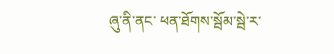ཞུ་ནི་ནང་ ཕན་ཐོགས་སྦོམ་སྦེ་ར་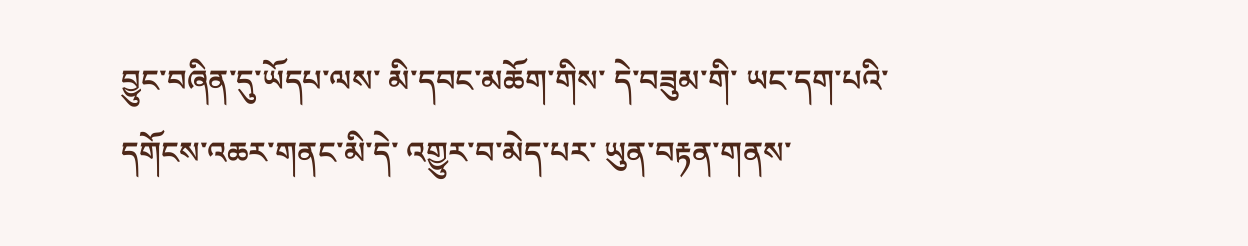བྱུང་བཞིན་དུ་ཡོདཔ་ལས་ མི་དབང་མཆོག་གིས་ དེ་བཟུམ་གི་ ཡང་དག་པའི་དགོངས་འཆར་གནང་མི་དེ་ འགྱུར་བ་མེད་པར་ ཡུན་བརྟན་གནས་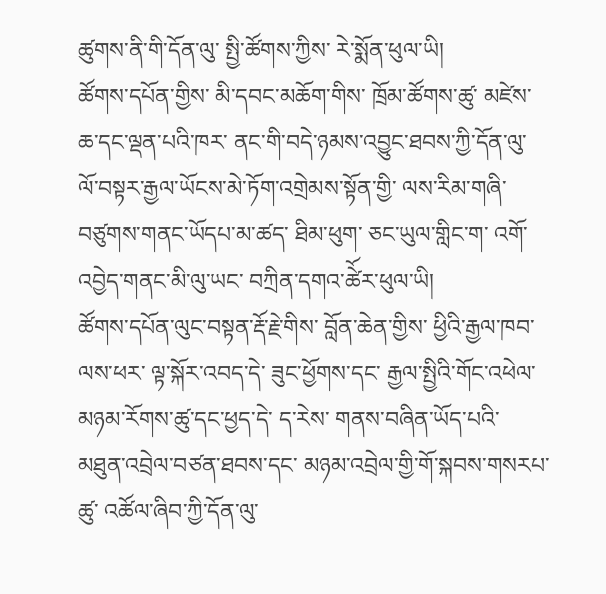ཚུགས་ནི་གི་དོན་ལུ་ སྤྱི་ཚོགས་ཀྱིས་ རེ་སྨོན་ཕུལ་ཡི།
ཚོགས་དཔོན་གྱིས་ མི་དབང་མཆོག་གིས་ ཁྲོམ་ཚོགས་ཚུ་ མཛེས་ཆ་དང་ལྡན་པའི་ཁར་ ནང་གི་བདེ་ཉམས་འབྱུང་ཐབས་ཀྱི་དོན་ལུ་ ལོ་བསྟར་རྒྱལ་ཡོངས་མེ་ཏོག་འགྲེམས་སྟོན་གྱི་ ལས་རིམ་གཞི་བཙུགས་གནང་ཡོདཔ་མ་ཚད་ ཐིམ་ཕུག་ ཅང་ཡུལ་གླིང་ག་ འགོ་འབྱེད་གནང་མི་ལུ་ཡང་ བཀྲིན་དགའ་ཚེོར་ཕུལ་ཡི།
ཚོགས་དཔོན་ལུང་བསྟན་རྡོ་རྗེ་གིས་ བློན་ཆེན་གྱིས་ ཕྱིའི་རྒྱལ་ཁབ་ལས་ཕར་ ལྟ་སྐོར་འབད་དེ་ ཟུང་ཕྱོགས་དང་ རྒྱལ་སྤྱིའི་གོང་འཕེལ་མཉམ་རོགས་ཚུ་དང་ཕྱད་དེ་ ད་རེས་ གནས་བཞིན་ཡོད་པའི་ མཐུན་འབྲེལ་བཙན་ཐབས་དང་ མཉམ་འབྲེལ་གྱི་གོ་སྐབས་གསརཔ་ཚུ་ འཚོལ་ཞིབ་ཀྱི་དོན་ལུ་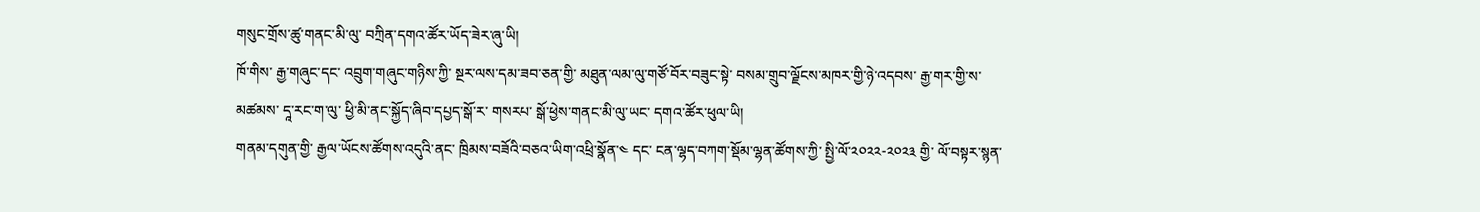གསུང་གྲོས་ཚུ་གནང་མི་ལུ་ བཀྲིན་དགའ་ཚོར་ཡོད་ཟེར་ཞུ་ཡི།
ཁོ་གིས་ རྒྱ་གཞུང་དང་ འབྲུག་གཞུང་གཉིས་ཀྱི་ སྔར་ལས་དམ་ཟབ་ཅན་གྱི་ མཐུན་ལམ་ལུ་གཙོ་བོར་བཟུང་སྟེ་ བསམ་གྲུབ་ལྗོངས་མཁར་གྱི་ཉེ་འདབས་ རྒྱ་གར་གྱི་ས་མཚམས་ དཱ་རང་ག་ལུ་ ཕྱི་མི་ནང་སྐྱོད་ཞིབ་དཔྱད་སྒོ་ར་ གསརཔ་ སྒོ་ཕྱེས་གནང་མི་ལུ་ཡང་ དགའ་ཚོར་ཕུལ་ཡི།
གནམ་དགུན་གྱི་ རྒྱལ་ཡོངས་ཚོགས་འདུའི་ནང་ ཁྲིམས་བཟོའི་བཅའ་ཡིག་འཕྲི་སྣོན་༤ དང་ ངན་ལྷད་བཀག་སྡོམ་ལྷན་ཚོགས་ཀྱི་ སྤྱི་ལོ་༢༠༢༢-༢༠༢༣ གྱི་ ལོ་བསྟར་སྙན་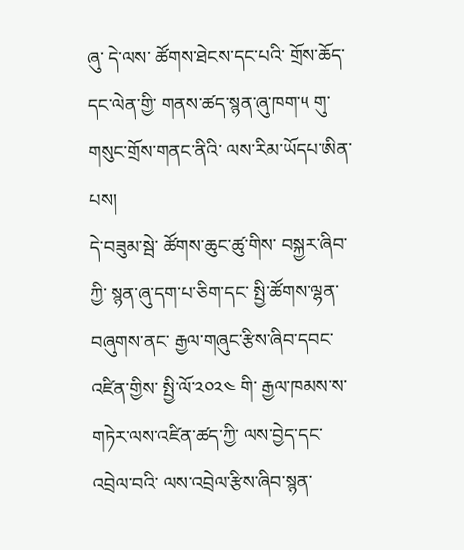ཞུ་ དེ་ལས་ ཚོགས་ཐེངས་དང་པའི་ གྲོས་ཆོད་དང་ལེན་གྱི་ གནས་ཚད་སྙན་ཞུ་ཁག་༥ གུ་ གསུང་གྲོས་གནང་ནིའི་ ལས་རིམ་ཡོདཔ་ཨིན་པས།
དེ་བཟུམ་སྦེ་ ཚོགས་ཆུང་ཚུ་གིས་ བསྐྱར་ཞིབ་ཀྱི་ སྙན་ཞུ་དག་པ་ཅིག་དང་ སྤྱི་ཚོགས་ལྷན་བཞུགས་ནང་ རྒྱལ་གཞུང་རྩིས་ཞིབ་དབང་འཛིན་གྱིས་ སྤྱི་ལོ་༢༠༢༤ གི་ རྒྱལ་ཁམས་ས་གཏེར་ལས་འཛིན་ཚད་ཀྱི་ ལས་བྱེད་དང་འབྲེལ་བའི་ ལས་འབྲེལ་རྩིས་ཞིབ་སྙན་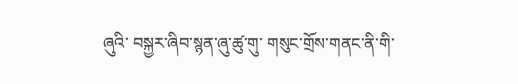ཞུའི་ བསྐྱར་ཞིབ་སྙན་ཞུ་ཚུ་གུ་ གསུང་གྲོས་གནང་ནི་གི་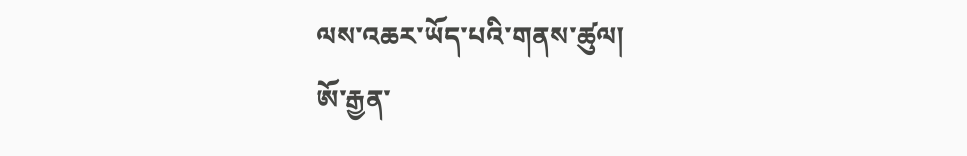ལས་འཆར་ཡོད་པའི་གནས་ཚུལ།
ཨོ་རྒྱན་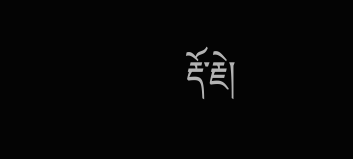རྡོ་རྗེ།